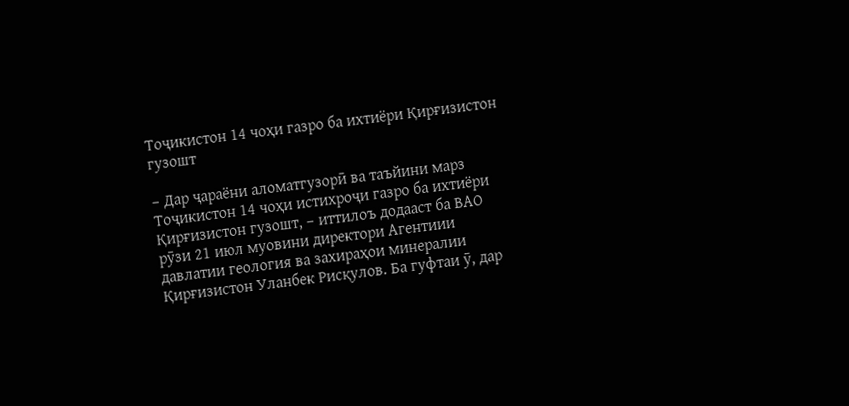Тоҷикистон 14 чоҳи газро ба ихтиёри Қирғизистон гузошт

– Дар ҷараёни аломатгузорӣ ва таъйини марз Тоҷикистон 14 чоҳи истихроҷи газро ба ихтиёри Қирғизистон гузошт, – иттилоъ додааст ба ВАО рӯзи 21 июл муовини директори Агентиии давлатии геология ва захираҳои минералии Қирғизистон Уланбек Рисқулов. Ба гуфтаи ӯ, дар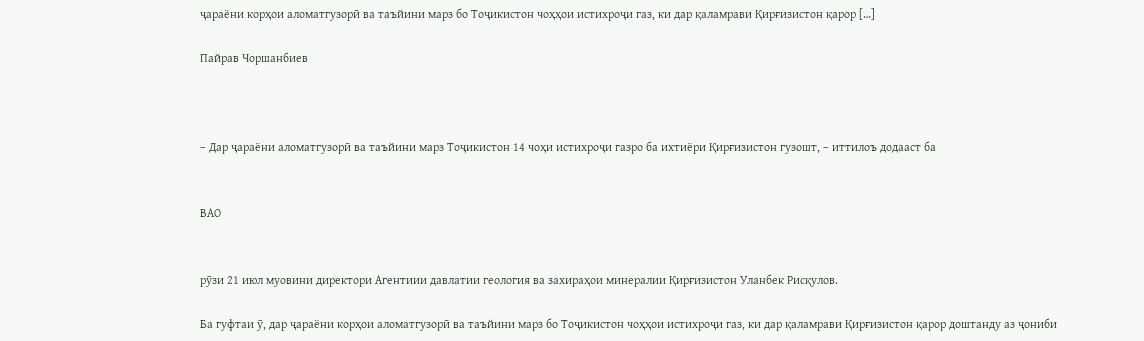ҷараёни корҳои аломатгузорӣ ва таъйини марз бо Тоҷикистон чоҳҳои истихроҷи газ, ки дар қаламрави Қирғизистон қарор […]

Пайрав Чоршанбиев



– Дар ҷараёни аломатгузорӣ ва таъйини марз Тоҷикистон 14 чоҳи истихроҷи газро ба ихтиёри Қирғизистон гузошт, – иттилоъ додааст ба


ВАО


рӯзи 21 июл муовини директори Агентиии давлатии геология ва захираҳои минералии Қирғизистон Уланбек Рисқулов.

Ба гуфтаи ӯ, дар ҷараёни корҳои аломатгузорӣ ва таъйини марз бо Тоҷикистон чоҳҳои истихроҷи газ, ки дар қаламрави Қирғизистон қарор доштанду аз ҷониби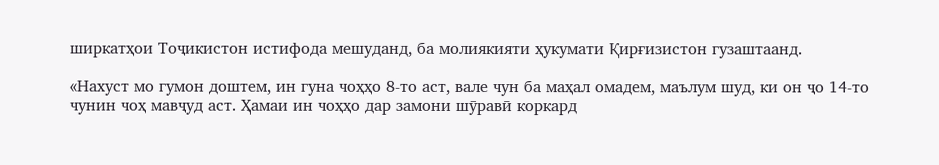ширкатҳои Тоҷикистон истифода мешуданд, ба молиякияти ҳукумати Қирғизистон гузаштаанд.

«Нахуст мо гумон доштем, ин гуна чоҳҳо 8-то аст, вале чун ба маҳал омадем, маълум шуд, ки он ҷо 14-то чунин чоҳ мавҷуд аст. Ҳамаи ин чоҳҳо дар замони шӯравӣ коркард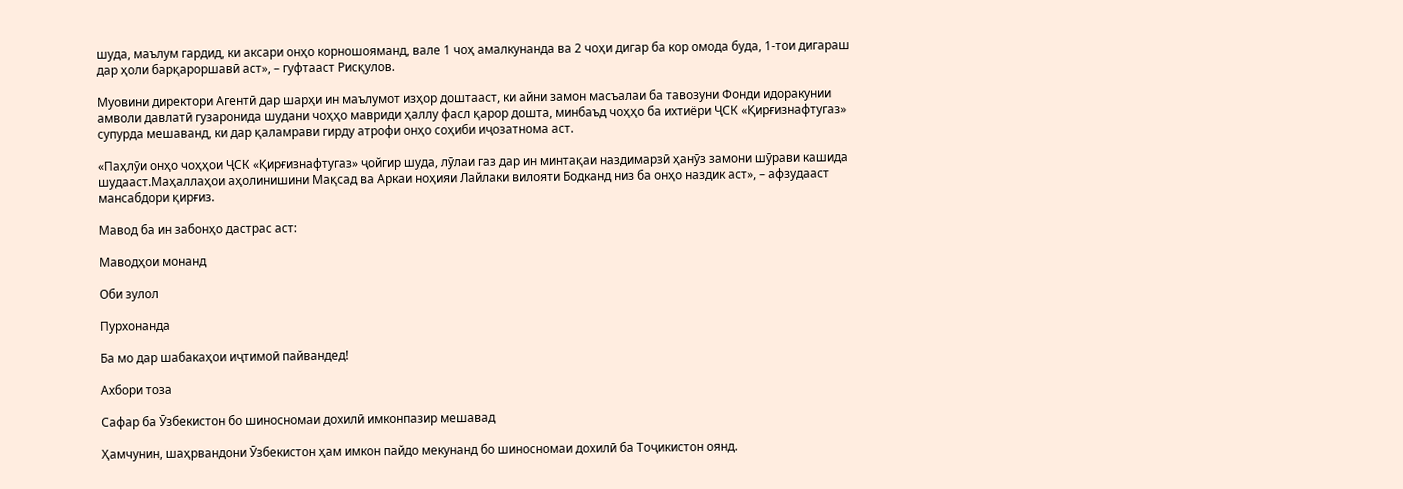шуда, маълум гардид, ки аксари онҳо корношояманд, вале 1 чоҳ амалкунанда ва 2 чоҳи дигар ба кор омода буда, 1-тои дигараш дар ҳоли барқароршавӣ аст», – гуфтааст Рисқулов.

Муовини директори Агентӣ дар шарҳи ин маълумот изҳор доштааст, ки айни замон масъалаи ба тавозуни Фонди идоракунии амволи давлатӣ гузаронида шудани чоҳҳо мавриди ҳаллу фасл қарор дошта, минбаъд чоҳҳо ба ихтиёри ҶСК «Қирғизнафтугаз» супурда мешаванд, ки дар қаламрави гирду атрофи онҳо соҳиби иҷозатнома аст.

«Паҳлӯи онҳо чоҳҳои ҶСК «Қирғизнафтугаз» ҷойгир шуда, лӯлаи газ дар ин минтақаи наздимарзӣ ҳанӯз замони шӯрави кашида шудааст.Маҳаллаҳои аҳолинишини Мақсад ва Аркаи ноҳияи Лайлаки вилояти Бодканд низ ба онҳо наздик аст», – афзудааст мансабдори қирғиз.

Мавод ба ин забонҳо дастрас аст:

Маводҳои монанд

Оби зулол

Пурхонанда

Ба мо дар шабакаҳои иҷтимоӣ пайвандед!

Ахбори тоза

Сафар ба Ӯзбекистон бо шиносномаи дохилӣ имконпазир мешавад

Ҳамчунин, шаҳрвандони Ӯзбекистон ҳам имкон пайдо мекунанд бо шиносномаи дохилӣ ба Тоҷикистон оянд.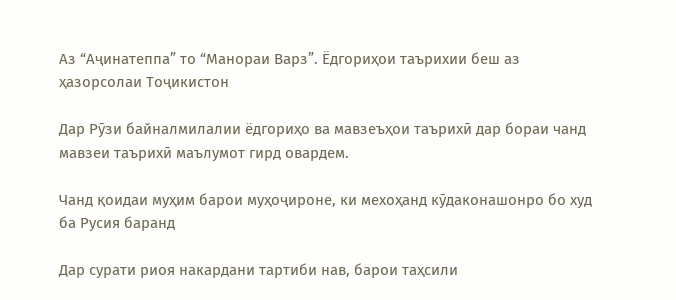Аз “Аҷинатеппа” то “Манораи Варз”. Ёдгориҳои таърихии беш аз ҳазорсолаи Тоҷикистон

Дар Рӯзи байналмилалии ёдгориҳо ва мавзеъҳои таърихӣ дар бораи чанд мавзеи таърихӣ маълумот гирд овардем.

Чанд қоидаи муҳим барои муҳоҷироне, ки мехоҳанд кӯдаконашонро бо худ ба Русия баранд

Дар сурати риоя накардани тартиби нав, барои таҳсили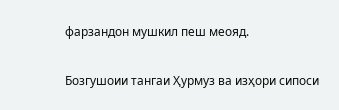фарзандон мушкил пеш меояд.

Бозгушоии тангаи Ҳурмуз ва изҳори сипоси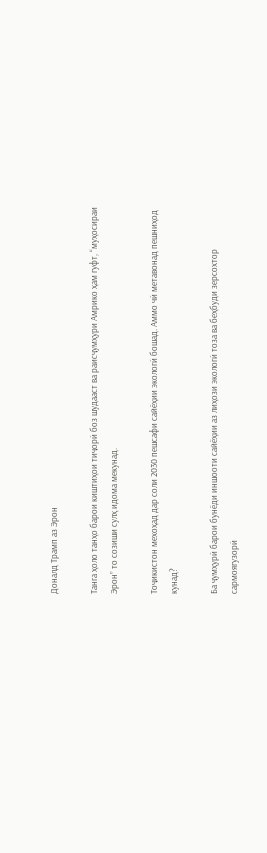Доналд Трамп аз Эрон

Танга ҳоло танҳо барои киштиҳои тиҷорӣ боз шудааст ва раисҷумҳури Амрико ҳам гуфт, “муҳосираи Эрон” то созиши сулҳ идома мекунад.

Тоҷикистон мехоҳад дар соли 2030 пешсафи сайёҳии экологӣ бошад. Аммо чӣ метавонад пешниҳод кунад?

Ба ҷумҳурӣ барои бунёди иншооти сайёҳии аз лиҳози экологӣ тоза ва беҳбуди зерсохтор сармоягузорӣ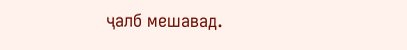ҷалб мешавад.